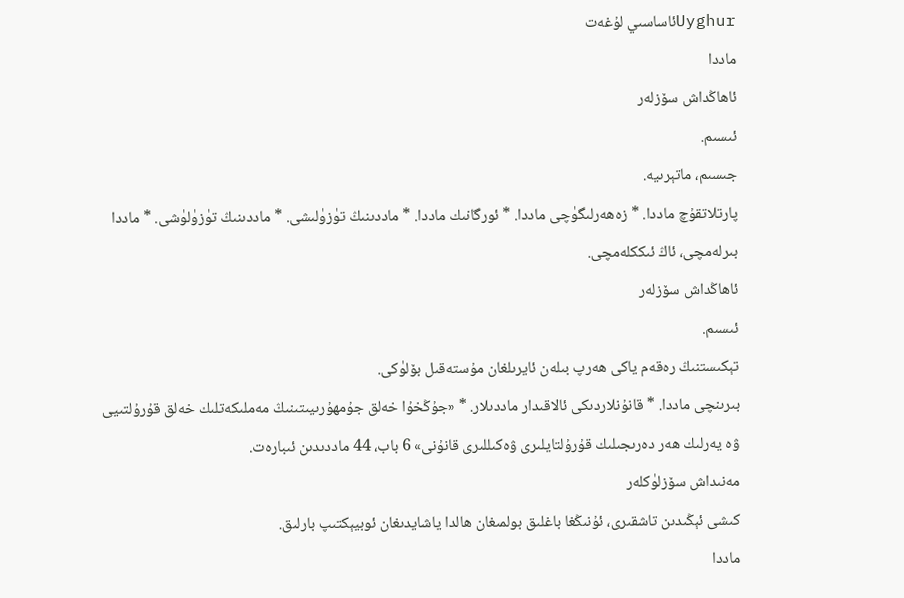Uyghurئاساسىي لۇغەت
ماددا
ئاھاڭداش سۆزلەر
ئىسىم.
جىسىم، ماتېرىيە.
پارتلاتقۇچ ماددا. * زەھەرلىگۈچى ماددا. * ئورگانىك ماددا. * ماددىنىڭ تۈزۈلىشى. * ماددىنىڭ تۈزۈلۈشى. * ماددا بىرلەمچى، ئاڭ ئىككلەمچى.
ئاھاڭداش سۆزلەر
ئىسىم.
تېكىستنىڭ رەقەم ياكى ھەرپ بىلەن ئايرىلغان مۇستەقىل بۆلۈكى.
بىرىنچى ماددا. * قانۇنلاردىكى ئالاقىدار ماددىلار. * «جۇڭخۇا خەلق جۇمھۇرىيىتىنىڭ مەملىكەتلىك خەلق قۇرۇلتىيى ۋە يەرلىك ھەر دەرىجىلىك قۇرۇلتايلىرى ۋەكىللىرى قانۇنى» 6 باب، 44 ماددىدىن ئىبارەت.
مەنىداش سۆزلۈكلەر
كىشى ئېڭىدىن تاشقىرى، ئۇنىڭغا باغلىق بولمىغان ھالدا ياشايدىغان ئوبيېكتىپ بارلىق.
ماددا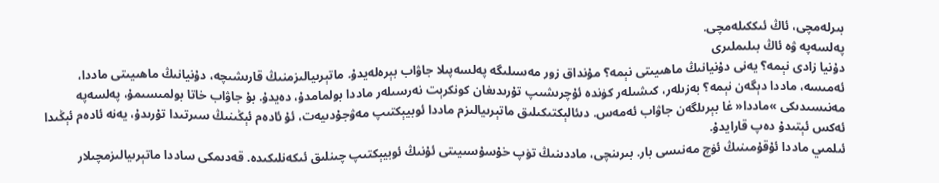بىرلەمچى، ئاڭ ئىككىلەمچى.
پەلسەپە ۋە ئاڭ بىلىملىرى
دۇنيا زادى نېمە؟ يەنى دۇنيانىڭ ماھىيىتى نېمە؟ مۇنداق زور مەسىلىگە پەلسەپىلا جاۋاب بېرەلەيدۇ. ماتېرىيالىزمنىڭ قارىشىچە، دۇنيانىڭ ماھىيىتى ماددا، ئەمىسە، ماددا دېگەن نېمە؟ بەزىلەر، كىشىلەر كۈندە ئۇچرىشىپ تۇرىدىغان كونكرېت نەرسىلەر ماددا بولمامدۇ، دەيدۇ. بۇ جاۋاب خاتا بولمىسىمۇ، پەلسەپە مەنىسىدىكى »ماددا« غا بېرىلگەن جاۋاب ئەمەس. دىئالېكتىكىلىق ماتېرىيالىزم ماددا ئوبيېكتىپ مەۋجۇدىيەت، ئۇ ئادەم ئېڭىنىڭ سىرتىدا تۇرىدۇ، يەنە ئادەم ئېڭىدا ئەكس ئېتىدۇ دەپ قارايدۇ.
ئىلمىي ماددا ئۇقۇمىنىڭ ئۈچ مەنىسى بار. بىرىنچى، ماددىنىڭ تۈپ خۇسۇسىيىتى ئۇنىڭ ئوبيېكتىپ چىنلىق ئىكەنلىكىدە. قەدىمكى ساددا ماتېرىيالىزمچىلار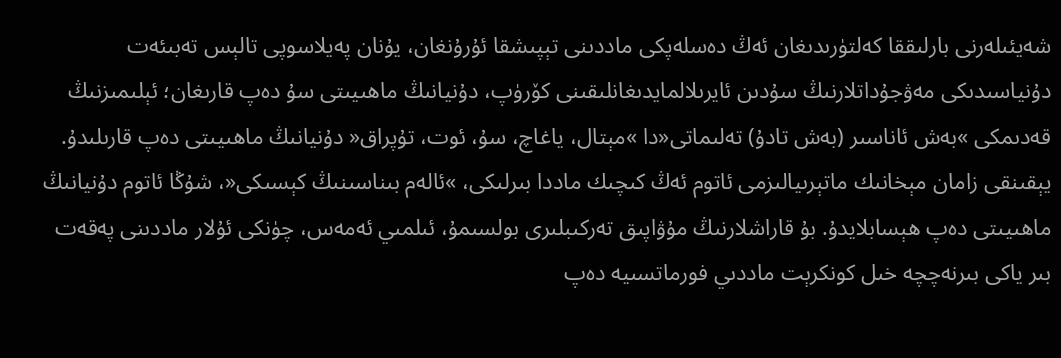شەيئىلەرنى بارلىققا كەلتۈرىدىغان ئەڭ دەسلەپكى ماددىنى تېپىشقا ئۇرۇنغان، يۇنان پەيلاسوپى تالېس تەبىئەت دۇنياسىدىكى مەۋجۇداتلارنىڭ سۇدىن ئايرىلالمايدىغانلىقىنى كۆرۈپ، دۇنيانىڭ ماھىيىتى سۇ دەپ قارىغان؛ ئېلىمىزنىڭ قەدىمكى »بەش ئاناسىر (بەش تادۇ) تەلىماتى«دا »مېتال، ياغاچ، سۇ، ئوت، تۇپراق« دۇنيانىڭ ماھىيىتى دەپ قارىلىدۇ. يېقىنقى زامان مېخانىك ماتېرىيالىزمى ئاتوم ئەڭ كىچىك ماددا بىرلىكى، »ئالەم بىناسىنىڭ كېسىكى«، شۇڭا ئاتوم دۇنيانىڭ ماھىيىتى دەپ ھېسابلايدۇ. بۇ قاراشلارنىڭ مۇۋاپىق تەركىبلىرى بولسىمۇ، ئىلمىي ئەمەس، چۈنكى ئۇلار ماددىنى پەقەت بىر ياكى بىرنەچچە خىل كونكرېت ماددىي فورماتسىيە دەپ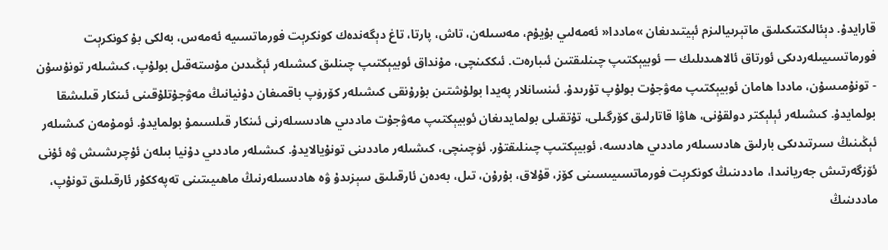قارايدۇ. دېئالىكتىكىلىق ماتېرىيالىزم ئېيتىدىغان »ماددا« ئەمەلىي بۇيۇم، مەسىلەن، تاش، پارتا، تاغ دېگەندەك كونكرېت فورماتسىيە ئەمەس، بەلكى بۇ كونكرېت فورماتسىيىلەردىكى ئورتاق ئالاھىدىلىك — ئوبيېكتىپ چىنلىقتىن ئىبارەت. ئىككىنچى، مۇنداق ئوبيېكتىپ چىنلىق كىشىلەر ئېڭىدىن مۇستەقىل بولۇپ، كىشىلەر تونۇسۇن - تونۇمىسۇن، ماددا ھامان ئوبيېكتىپ مەۋجۇت بولۇپ تۇرىدۇ. ئىنسانلار پەيدا بولۇشتىن بۇرۇنقى كىشىلەر كۆرۈپ باقمىغان دۇنيانىڭ مەۋجۇتلۇقىنى ئىنكار قىلىشقا بولمايدۇ. كىشىلەر ئېلېكتر دولقۇنى، ھاۋا قاتارلىق كۆرگىلى، تۇتقىلى بولمايدىغان ئوبيېكتىپ مەۋجۇت ماددىي ھادىسىلەرنى ئىنكار قىلسىمۇ بولمايدۇ. ئومۇمەن كىشىلەر ئېڭىنىڭ سىرتىدىكى بارلىق ھادىسىلەر ماددىي ھادىسە، ئوبيېكتىپ چىنلىقتۇر. ئۈچىنچى، كىشىلەر ماددىنى تونۇيالايدۇ. كىشىلەر ماددىي دۇنيا بىلەن ئۇچرىشىش ۋە ئۇنى ئۆزگەرتىش جەريانىدا، ماددىنىڭ كونكرېت فورماتسىيىسىنى كۆز، قۇلاق، بۇرۇن، تىل، بەدەن ئارقىلىق سېزىدۇ ۋە ھادىسىلەرنىڭ ماھىيىتىنى تەپەككۇر ئارقىلىق تونۇپ، ماددىنىڭ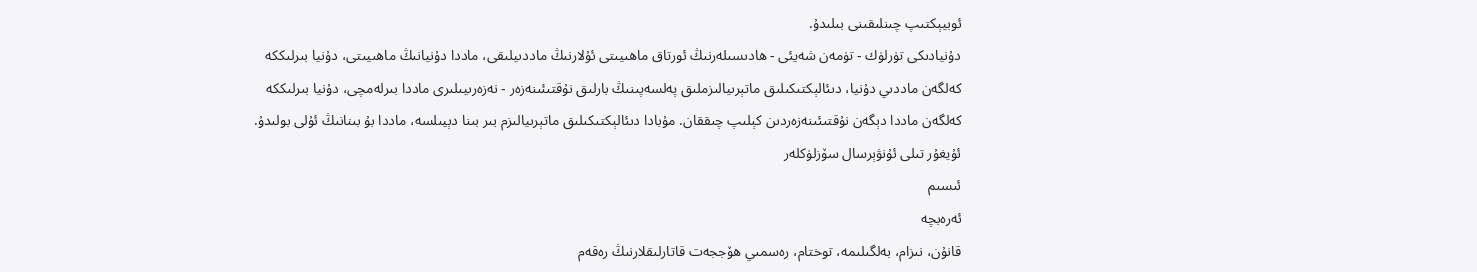ئوبيېكتىپ چىنلىقىنى بىلىدۇ.
دۇنيادىكى تۈرلۈك - تۈمەن شەيئى - ھادىسىلەرنىڭ ئورتاق ماھىيىتى ئۇلارنىڭ ماددىيلىقى، ماددا دۇنيانىڭ ماھىيىتى، دۇنيا بىرلىككە كەلگەن ماددىي دۇنيا، دىئالېكتىكىلىق ماتېرىيالىزملىق پەلسەپىنىڭ بارلىق نۇقتىئىنەزەر - نەزەرىيىلىرى ماددا بىرلەمچى، دۇنيا بىرلىككە كەلگەن ماددا دېگەن نۇقتىئىنەزەردىن كېلىپ چىققان. مۇبادا دىئالېكتىكىلىق ماتېرىيالىزم بىر بىنا دېيىلسە، ماددا بۇ بىنانىڭ ئۇلى بولىدۇ.
ئۇيغۇر تىلى ئۇنۋېرسال سۆزلۈكلەر
ئىسىم
ئەرەبچە
قانۇن، نىزام، بەلگىلىمە، توختام، رەسمىي ھۆججەت قاتارلىقلارنىڭ رەقەم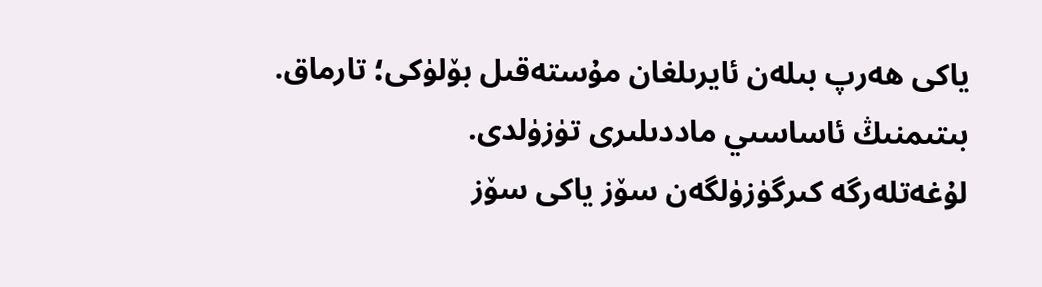ياكى ھەرپ بىلەن ئايرىلغان مۇستەقىل بۆلۈكى؛ تارماق.
بىتىمنىڭ ئاساسىي ماددىلىرى تۈزۈلدى.
لۇغەتلەرگە كىرگۈزۈلگەن سۆز ياكى سۆز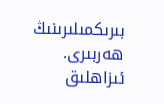بىرىكمىلىرىنىڭ ھەربىرى.
ئىزاھلىق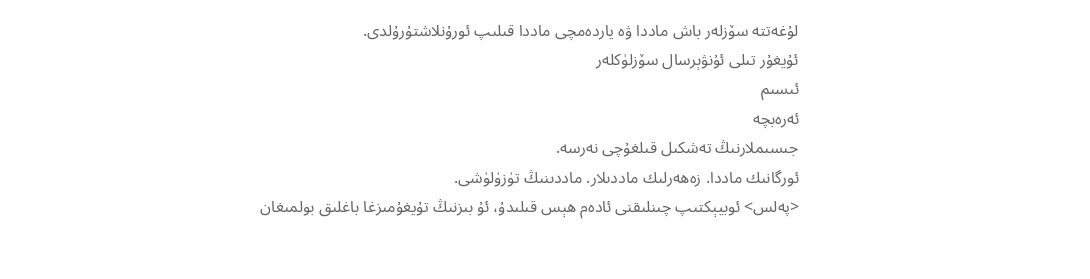لۇغەتتە سۆزلەر باش ماددا ۋە ياردەمچى ماددا قىلىپ ئورۇنلاشتۇرۇلدى.
ئۇيغۇر تىلى ئۇنۋېرسال سۆزلۈكلەر
ئىسىم
ئەرەبچە
جىسىملارنىڭ تەشكىل قىلغۇچى نەرسە.
ئورگانىك ماددا. زەھەرلىك ماددىلار. ماددىنىڭ تۈزۈلۈشى.
<پەلس> ئوبيېكتىپ چىنلىقنى ئادەم ھېس قىلىدۇ، ئۇ بىزنىڭ تۇيغۇمىزغا باغلىق بولمىغان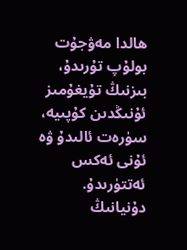ھالدا مەۋجۇت بولۇپ تۇرىدۇ، بىزنىڭ تۇيغۇمىز ئۇنىڭدىن كۇپىيە، سۈرەت ئالىدۇ ۋە ئۇنى ئەكس ئەتتۈرىدۇ. دۇنيانىڭ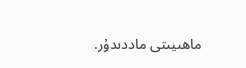ماھىيىتى ماددىدۇر.